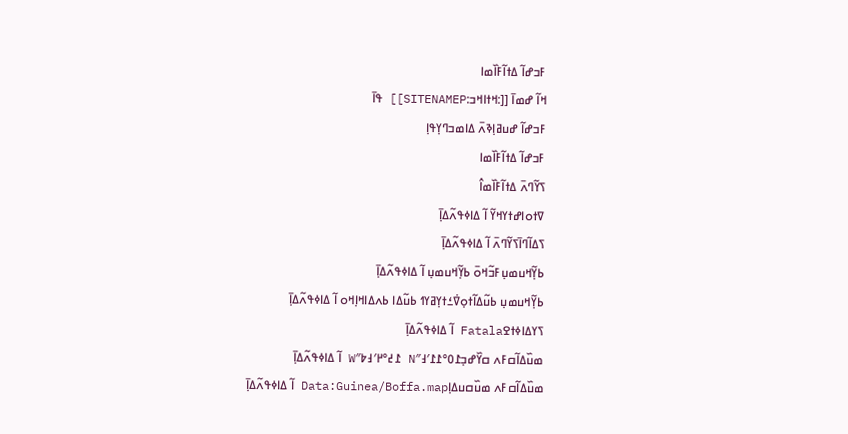ߓߏߝߊ߬ ߡߙߊ߬ߓߊ߰ߘߊ
ߞߊ߬ ߝߘߊ߫ [[:ߞߙߊߞߏ:SITENAMEP]] ߟߊ߫
ߓߏߝߊ߬ ߝߎߥߊ߲ߢߍ߫ ߡߊߘߏߣߌ߲ߟߊ߲
ߓߏߝߊ߬ ߡߙߊ߬ߓߊ߰ߘߊ
ߖߌ߬ߣߍ߫ ߡߙߊ߬ߓߊ߰ߘߊ߮
ߜߙߋߊߝߙߌߞߌ߬ ߊ߬ ߡߊߦߟߍ߬ߡߊ߲߫
ߖߡߊ߬ߣߊ߫ߖߌ߬ߣߍ߫ ߊ߬ ߡߊߦߟߍ߬ߡߊ߲߫
ߕߌ߲߬ߞߎߘߎ߲ߓߏ߬ߞߋ߫ ߕߌ߲߬ߞߎߘߎ߲ ߊ߬ ߡߊߦߟߍ߬ߡߊ߲߫
ߕߌ߲߬ߞߎߘߎ߲ ߕߎ߬ߡߊ߬ߙߋ߲ߜ߭ߑߙߌ߲ߥߌߗ ߕߎ߬ߡߊ ߕߍߡߊߞߊ߲ߞߋ ߊ߬ ߡߊߦߟߍ߬ߡߊ߲߫
ߖߌߡߊߦߙߐFatala ߊ߬ ߡߊߦߟߍ߬ߡߊ߲߫
ߘߎ߰ߡߊ߬ߛߓߍ ߛߌ߰ߝߏ߲߁߀°߁߁′߃″N ߁߄°߂′߃߈″W ߊ߬ ߡߊߦߟߍ߬ߡߊ߲߫
ߘߎ߰ߡߊ߬ߛߓߍ ߘߎ߰ߛߎߡߊ߲Data:Guinea/Boffa.map ߊ߬ ߡߊߦߟߍ߬ߡߊ߲߫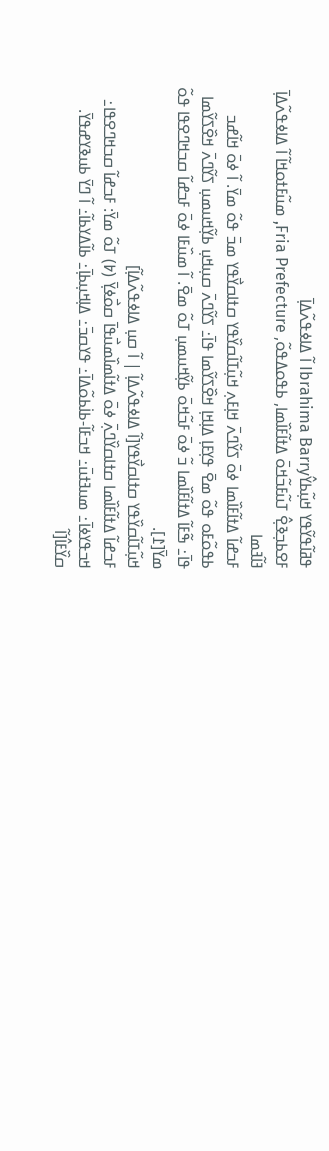ߟߥߊ߬ߟߌ߬ߟߌ ߞߎ߲߬ߕߌ߮Ibrahima Barry ߊ߬ ߡߊߦߟߍ߬ߡߊ߲߫
ߓߐߕߏ߲ߢߐ߲߮ ߠߎ߬ߓߏ߬ߞߋ߫ ߡߙߊ߬ߓߊ߰ߘߊ, ߕߟߋߡߟߋ߬, Fria Prefecture, ߘߎ߬ߓߙߋߞߊ߬ ߊ߬ ߡߊߦߟߍ߬ߡߊ߲߫
ߔߊ߬ߔߘߊ
ߓߏߝߊ߬ ߡߙߊ߬ߓߊ߰ߘߊ ߦߋ߫ ߖߌ߬ߣߍ߫ ߞߊ߲ߓߍ߲ ߞߎ߲߬ߠߊ߬ߛߌ߰ߟߌ ߛߙߊߛߌ߯ߟߌ ߘߏ߫ ߟߋ߬ ߘߌ߫. ߊ߬ ߦߋ߫ ߞߊ߬ߝߏ ߕߟߋ߬ߓߋ ߟߋ߬ ߘߐ߫ ߟߌ߲ߓߊ߲ ߡߊ߲ߞߊ߲ ߞߐ߰ߖߌ߬ߘߊ ߟߊ߫߸ ߖߌ߬ߣߍ߫ ߛߎ߲ߞߎ߲ ߕߌ߲߬ߞߎߘߎ߲ ߖߌ߬ߣߍ߫ ߞߐ߰ߖߌ߬ߘߊ ߟߊ߫߸ ߒ߬ߓߊ߬ ߡߙߊ߬ߓߊ߰ߘߊ ߏ߬ ߦߋ߫ ߓߏ߬ߞߋ߫ ߕߌ߲߬ߞߎߘߎ߲ ߠߋ߬ ߘߐ߫. ߊ߬ ߘߎ߰ߓߊ ߦߋ߫ ߓߏߝߊ߬ ߛߏߞߣߐߟߊ ߟߋ߬ ߘߌ߫[߁].
ߞߎ߲߬ߠߊ߬ߛߌ߰ߟߌ ߛߙߊߛߌ߯ߟߌ[ߊ߬ ߡߊߦߟߍ߬ߡߊ߲߬ | ߊ߬ ߛߎ߲ ߡߊߦߟߍ߬ߡߊ߲߬]
ߓߏߝߊ߬ ߡߙߊ߬ߓߊ߰ߘߊ ߛߙߊߛߌ߰ߣߍ߲߫ ߦߋ߫ ߡߙߊ߬ߘߊ߰ߘߎ߯ߟߊ߫ ߛߋ߯ߦߌ߲߫ (߈) ߠߋ߬ ߘߌ߫: ߓߏߝߊ߬ ߛߏߞߣߐߟߊ߸ ߞߏߟߌߦߊ߫߸ ߘߎߔߙߎ߫߸ ߞߏߓߊ߬-ߕߊ߭ߕߋ߬ߡߊ߫߸ ߟߌߛߏ߫߸ ߡߊ߲ߞߎ߲ߕߊ߲߫߸ ߕߊ߬ߡߌߕߊ߬߸ ߊ߬ ߣߌ߫ ߕߎߢߌߝߟߌ߫.
ߛߌ߰ߓߊ߮[ߊ߬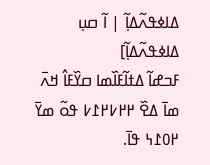ߡߊߦߟߍ߬ߡߊ߲߬ | ߊ߬ ߛߎ߲ ߡߊߦߟߍ߬ߡߊ߲߬]
ߓߏߝߊ߬ ߡߙߊ߬ߓߊ߰ߘߊ ߛߌ߰ߓߊ߮ ߞߍ߫ ߘߊ߫ ߡߐ߰ ߂߂߇߂߁߇ ߟߋ߬ ߘߌ߫ ߂߀߁߆ ߟߊ߫.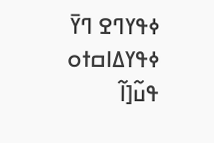ߦߟߌߣߐ ߣߌ߫ ߦߟߌߡߊߛߙߋ ߟߎ߬[ߊ߬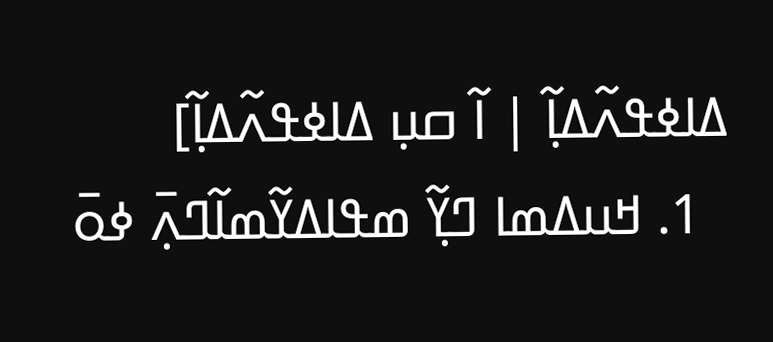ߡߊߦߟߍ߬ߡߊ߲߬ | ߊ߬ ߛߎ߲ ߡߊߦߟߍ߬ߡߊ߲߬]
  1. ߞߎߡߘߊ ߣߌ߲߬ ߘߟߊߡߌ߬ߘߊ߬ߣߍ߲߫ ߦߋ߫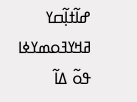ߝߊ߬ߙߊ߲߬ߛߌ ߥߞߌߔߋߘߌߦߊ ߟߋ߬ ߡߊ߬